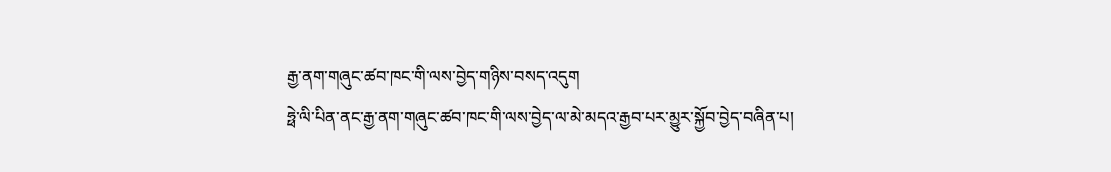རྒྱ་ནག་གཞུང་ཚབ་ཁང་གི་ལས་བྱེད་གཉིས་བསད་འདུག
ཧྥེ་ལི་པིན་ནང་རྒྱ་ནག་གཞུང་ཚབ་ཁང་གི་ལས་བྱེད་ལ་མེ་མདའ་རྒྱབ་པར་མྱུར་སྐྱོབ་བྱེད་བཞིན་པ།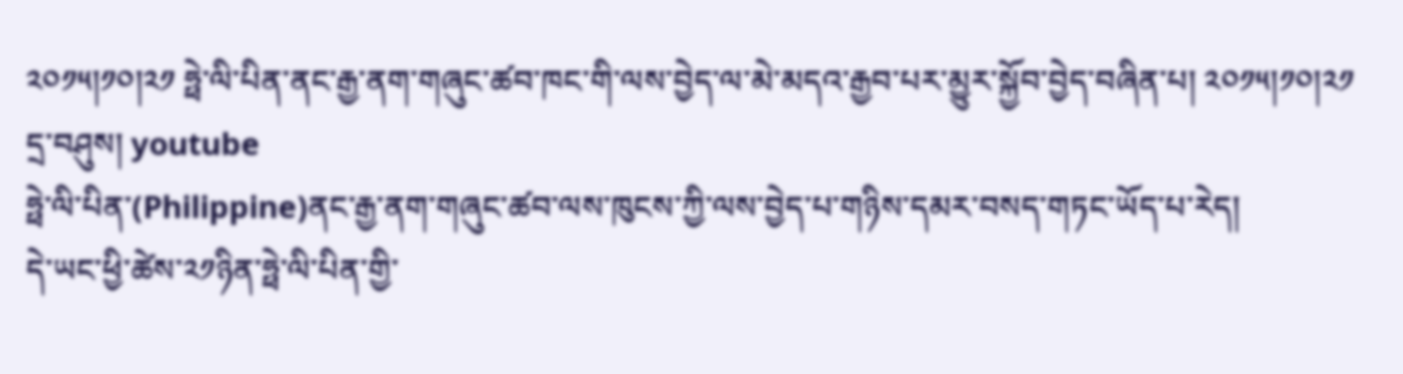༢༠༡༥།༡༠།༢༡ ཧྥེ་ལི་པིན་ནང་རྒྱ་ནག་གཞུང་ཚབ་ཁང་གི་ལས་བྱེད་ལ་མེ་མདའ་རྒྱབ་པར་མྱུར་སྐྱོབ་བྱེད་བཞིན་པ། ༢༠༡༥།༡༠།༢༡
དྲ་བཤུས། youtube
ཧྥེ་ལི་པིན་(Philippine)ནང་རྒྱ་ནག་གཞུང་ཚབ་ལས་ཁུངས་ཀྱི་ལས་བྱེད་པ་གཉིས་དམར་བསད་གཏང་ཡོད་པ་རེད།
དེ་ཡང་ཕྱི་ཚེས་༢༡ཉིན་ཧྥེ་ལི་པིན་གྱི་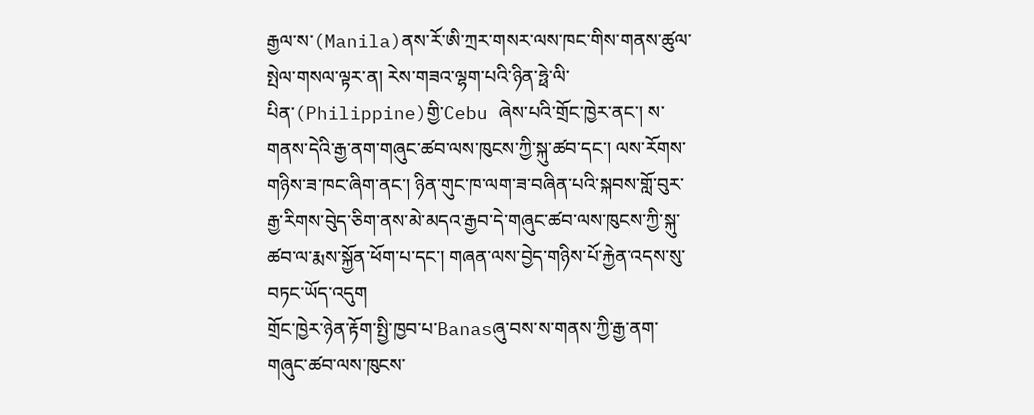རྒྱལ་ས་(Manila)ནས་རོ་ཨི་ཀྲར་གསར་ལས་ཁང་གིས་གནས་ཚུལ་སྤེལ་གསལ་ལྟར་ན། རེས་གཟའ་ལྷག་པའི་ཉིན་ཧྥེ་ལི་པིན་(Philippine)གྱི་Cebu ཞེས་པའི་གྲོང་ཁྱེར་ནང་། ས་གནས་དེའི་རྒྱ་ནག་གཞུང་ཚབ་ལས་ཁུངས་ཀྱི་སྐུ་ཚབ་དང་། ལས་རོགས་གཉིས་ཟ་ཁང་ཞིག་ནང་། ཉིན་གུང་ཁ་ལག་ཟ་བཞིན་པའི་སྐབས་གློ་བུར་རྒྱ་རིགས་བེུད་ཅིག་ནས་མེ་མདའ་རྒྱབ་དེ་གཞུང་ཚབ་ལས་ཁུངས་ཀྱི་སྐུ་ཚབ་ལ་རྨས་སྐྱོན་ཕོག་པ་དང་། གཞན་ལས་བྱེད་གཉིས་པོ་རྐྱེན་འདས་སུ་བཏང་ཡོད་འདུག
གྲོང་ཁྱེར་ཉེན་རྟོག་སྤྱི་ཁྱབ་པ་Banasཞུ་བས་ས་གནས་ཀྱི་རྒྱ་ནག་གཞུང་ཚབ་ལས་ཁུངས་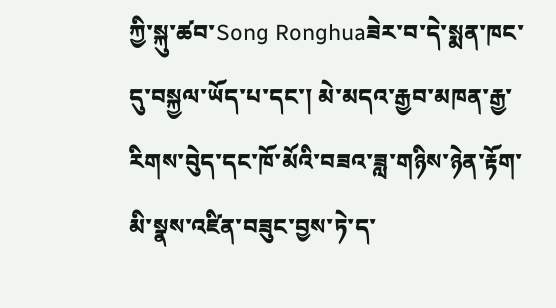ཀྱི་སྐུ་ཚབ་Song Ronghuaཟེར་བ་དེ་སྨན་ཁང་དུ་བསྐྱལ་ཡོད་པ་དང་། མེ་མདའ་རྒྱབ་མཁན་རྒྱ་རིགས་བེུད་དང་ཁོ་མོའི་བཟའ་ཟླ་གཉིས་ཉེན་རྟོག་མི་སྣས་འཛིན་བཟུང་བྱས་ཏེ་ད་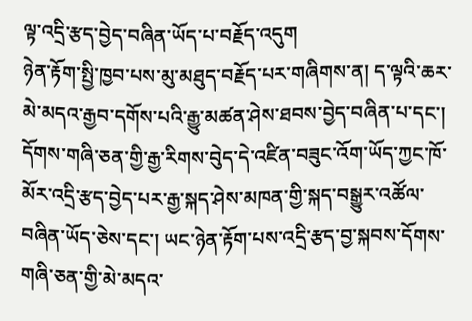ལྟ་འདྲི་རྩད་བྱེད་བཞིན་ཡོད་པ་བརྗོད་འདུག
ཉེན་རྟོག་སྤྱི་ཁྱབ་པས་མུ་མཐུད་བརྗོད་པར་གཞིགས་ན། ད་ལྟའི་ཆར་མེ་མདའ་རྒྱབ་དགོས་པའི་རྒྱུ་མཚན་ཤེས་ཐབས་བྱེད་བཞིན་པ་དང་། དོགས་གཞི་ཅན་གྱི་རྒྱ་རིགས་བེུད་དེ་འཛིན་བཟུང་འོག་ཡོད་ཀྱང་ཁོ་མོར་འདྲི་རྩད་བྱེད་པར་རྒྱ་སྐད་ཤེས་མཁན་གྱི་སྐད་བསྒྱུར་འཚོལ་བཞིན་ཡོད་ཅེས་དང་། ཡང་ཉེན་རྟོག་པས་འདྲི་རྩད་བྱ་སྐབས་དོགས་གཞི་ཅན་གྱི་མེ་མདའ་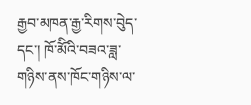རྒྱབ་མཁན་རྒྱ་རིགས་བེུད་དང་། ཁོ་མོིའི་བཟའ་ཟླ་གཉིས་ནས་ཁོང་གཉིས་ལ་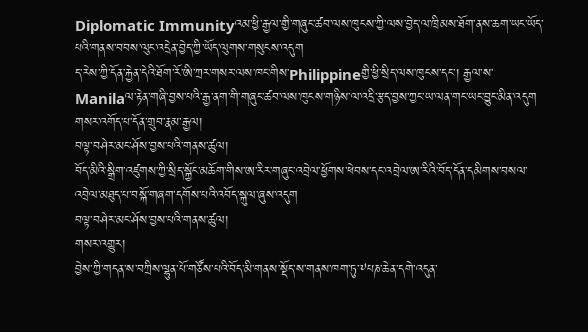Diplomatic Immunityའམ་ཕྱི་རྒྱལ་གྱི་གཞུང་ཚབ་ལས་ཁུངས་ཀྱི་ལས་བྱེད་ལ་ཁྲིམས་ཐོག་ནས་ཆག་ཡང་ཡོད་པའི་གནས་བབས་ལུང་འདྲེན་བྱེད་ཀྱི་ཡོད་ལུགས་གསུངས་འདུག
ད་རེས་ཀྱི་དོན་རྐྱེན་དེའི་ཐོག་རོ་ཨི་ཀྲར་གསར་ལས་ཁང་གིས་Philippineགྱི་ཕྱི་སྲིད་ལས་ཁུངས་དང་། རྒྱལ་ས་Manilaལ་རྟེན་གཞི་བྱས་པའི་རྒྱ་ནག་གི་གཞུང་ཚབ་ལས་ཁུངས་གཉིས་ལ་འདྲི་རྩད་བྱས་ཀྱང་ཡ་ལན་གང་ཡང་བྱུང་མིན་འདུག
གསར་འགོད་པ་དོན་གྲུབ་རྣམ་རྒྱལ།
བལྟ་བཤེར་མང་ཤོས་བྱས་པའི་གནས་ཚུལ།
བོད་མིའི་སྒྲིག་འཛུགས་ཀྱི་སྲིད་སྐྱོང་མཆོག་གིས་ཨ་རིར་གཞུང་འབྲེལ་ཕྱོགས་ཕེབས་དང་འབྲེལ་ཨ་རིའི་བོད་དོན་དམིགས་བསལ་འབྲེལ་མཐུད་པ་བསྐོ་གཞག་དགོས་པའི་འབོད་སྐུལ་ཞུས་འདུག
བལྟ་བཤེར་མང་ཤོས་བྱས་པའི་གནས་ཚུལ།
གསར་འགྱུར།
བྱེས་ཀྱི་གདན་ས་བཀྲིས་ལྷུན་པོ་གཙོས་པའི་བོད་མི་གནས་སྡོད་ས་གནས་ཁག་ཏུ་༸པཎ་ཆེན་དགེ་འདུན་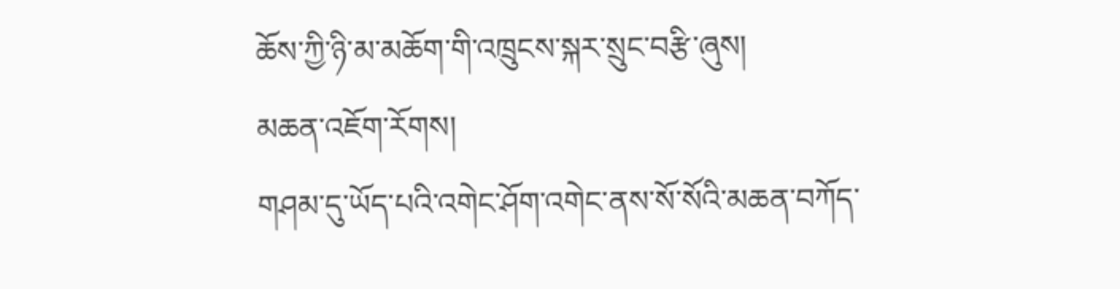ཆོས་ཀྱི་ཉི་མ་མཆོག་གི་འཁྲུངས་སྐར་སྲུང་བརྩི་ཞུས།
མཆན་འཇོག་རོགས།
གཤམ་དུ་ཡོད་པའི་འགེང་ཤོག་འགེང་ནས་སོ་སོའི་མཆན་བཀོད་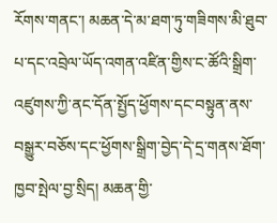རོགས་གནང་། མཆན་དེ་མ་ཐག་ཏུ་གཟིགས་མི་ཐུབ་པ་དང་འབྲེལ་ཡོད་འགན་འཛིན་གྱིས་ང་ཚོའི་སྒྲིག་འཛུགས་ཀྱི་ནང་དོན་སྤྱོད་ཕྱོགས་དང་བསྟུན་ནས་བསྒྱུར་བཅོས་དང་ཕྱོགས་སྒྲིག་བྱེད་དེ་དྲ་གནས་ཐོག་ཁྱབ་སྤེལ་བྱ་སྲིད། མཆན་གྱི་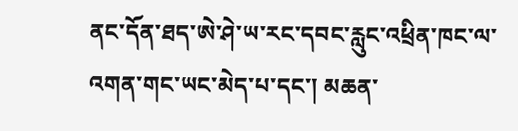ནང་དོན་ཐད་ཨེ་ཤེ་ཡ་རང་དབང་རླུང་འཕྲིན་ཁང་ལ་འགན་གང་ཡང་མེད་པ་དང་། མཆན་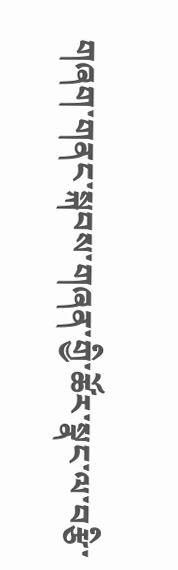གཞག་གནང་སྐབས་གཞན་གྱི་ཚོར་སྣང་ལ་བརྩི་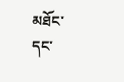མཐོང་དང་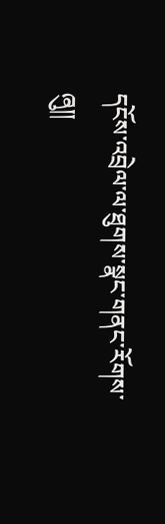དངོས་འབྲེལ་ལ་ཐུགས་སྣང་གནང་རོགས་ཞུ༎